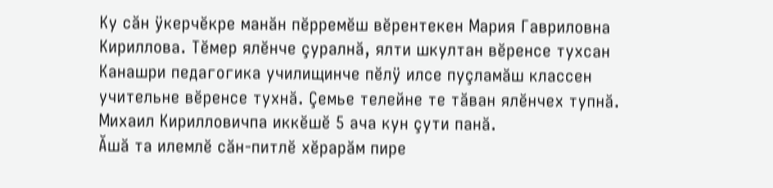Ку сăн ÿкерчĕкре манăн пĕрремĕш вĕрентекен Мария Гавриловна Кириллова. Тĕмер ялĕнче çуралнă, ялти шкултан вĕренсе тухсан Канашри педагогика училищинче пĕлÿ илсе пуçламăш классен учительне вĕренсе тухнă. Çемье телейне те тăван ялĕнчех тупнă. Михаил Кирилловичпа иккĕшĕ 5 ача кун çути панă.
Ăшă та илемлĕ сăн-питлĕ хĕрарăм пире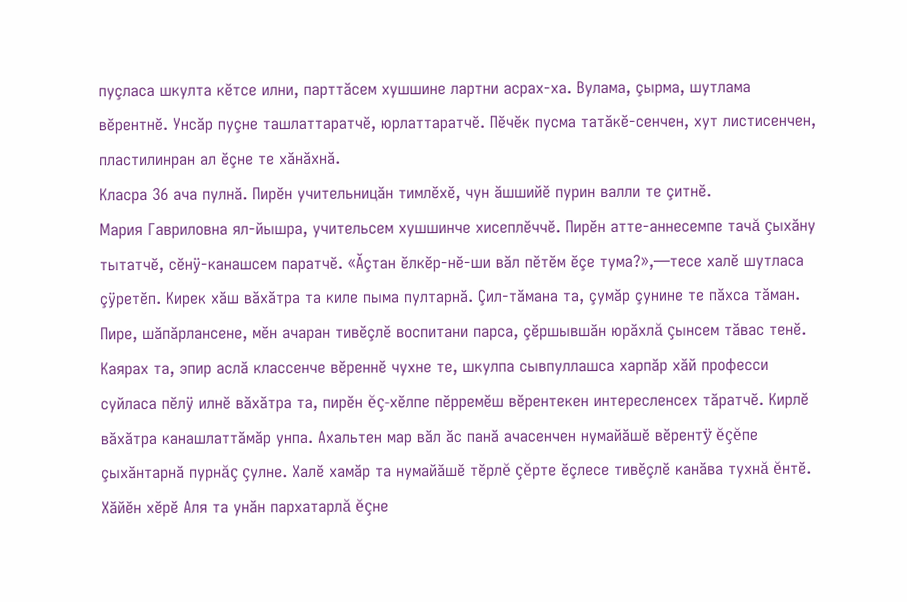пуçласа шкулта кĕтсе илни, парттăсем хушшине лартни асрах-ха. Вулама, çырма, шутлама вĕрентнĕ. Унсăр пуçне ташлаттаратчĕ, юрлаттаратчĕ. Пĕчĕк пусма татăкĕ-сенчен, хут листисенчен, пластилинран ал ĕçне те хăнăхнă.
Класра 36 ача пулнă. Пирĕн учительницăн тимлĕхĕ, чун ăшшийĕ пурин валли те çитнĕ.
Мария Гавриловна ял-йышра, учительсем хушшинче хисеплĕччĕ. Пирĕн атте-аннесемпе тачă çыхăну тытатчĕ, сĕнÿ-канашсем паратчĕ. «Ăçтан ĕлкĕр-нĕ-ши вăл пĕтĕм ĕçе тума?»,—тесе халĕ шутласа çÿретĕп. Кирек хăш вăхăтра та киле пыма пултарнă. Çил-тăмана та, çумăр çунине те пăхса тăман. Пире, шăпăрлансене, мĕн ачаран тивĕçлĕ воспитани парса, çĕршывшăн юрăхлă çынсем тăвас тенĕ. Каярах та, эпир аслă классенче вĕреннĕ чухне те, шкулпа сывпуллашса харпăр хăй професси суйласа пĕлÿ илнĕ вăхăтра та, пирĕн ĕç-хĕлпе пĕрремĕш вĕрентекен интересленсех тăратчĕ. Кирлĕ вăхăтра канашлаттăмăр унпа. Ахальтен мар вăл ăс панă ачасенчен нумайăшĕ вĕрентÿ ĕçĕпе çыхăнтарнă пурнăç çулне. Халĕ хамăр та нумайăшĕ тĕрлĕ çĕрте ĕçлесе тивĕçлĕ канăва тухнă ĕнтĕ. Хăйĕн хĕрĕ Аля та унăн пархатарлă ĕçне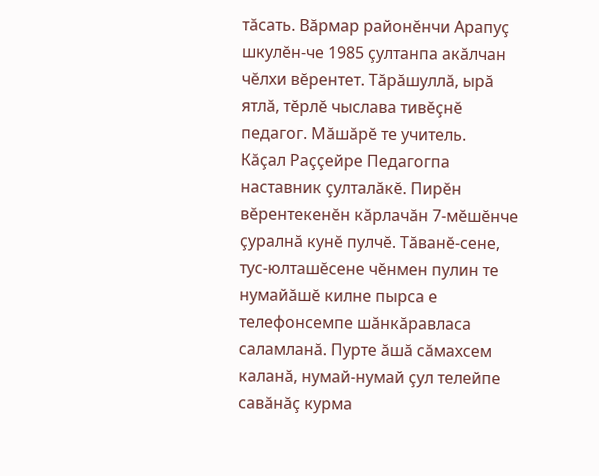тăсать. Вăрмар районĕнчи Арапуç шкулĕн-че 1985 çултанпа акăлчан чĕлхи вĕрентет. Тăрăшуллă, ырă ятлă, тĕрлĕ чыслава тивĕçнĕ педагог. Мăшăрĕ те учитель.
Кăçал Раççейре Педагогпа наставник çулталăкĕ. Пирĕн вĕрентекенĕн кăрлачăн 7-мĕшĕнче çуралнă кунĕ пулчĕ. Тăванĕ-сене, тус-юлташĕсене чĕнмен пулин те нумайăшĕ килне пырса е телефонсемпе шăнкăравласа саламланă. Пурте ăшă сăмахсем каланă, нумай-нумай çул телейпе савăнăç курма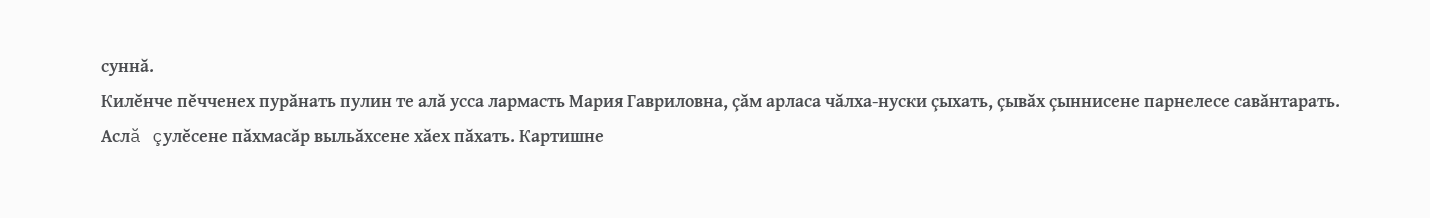суннă.
Килĕнче пĕчченех пурăнать пулин те алă усса лармасть Мария Гавриловна, çăм арласа чăлха-нуски çыхать, çывăх çыннисене парнелесе савăнтарать. Аслă çулĕсене пăхмасăр выльăхсене хăех пăхать. Картишне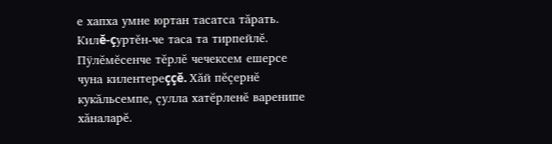е хапха умне юртан тасатса тăрать. Килĕ-çуртĕн-че таса та тирпейлĕ. Пÿлĕмĕсенче тĕрлĕ чечексем ешерсе чуна килентереççĕ. Хăй пĕçернĕ кукăльсемпе, çулла хатĕрленĕ варенипе хăналарĕ.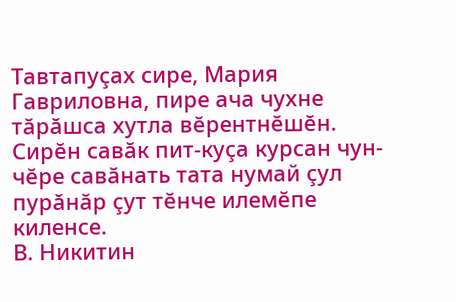Тавтапуçах сире, Мария Гавриловна, пире ача чухне тăрăшса хутла вĕрентнĕшĕн. Сирĕн савăк пит-куçа курсан чун-чĕре савăнать тата нумай çул пурăнăр çут тĕнче илемĕпе киленсе.
В. Никитин